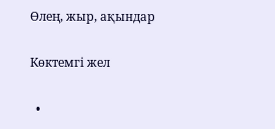Өлең, жыр, ақындар

Көктемгі жел

  •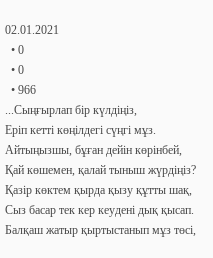02.01.2021
  • 0
  • 0
  • 966
...Сыңғырлап бір күлдіңіз,
Еріп кетті көңілдегі сүңгі мұз.
Айтыңызшы, бұған дейін көрінбей,
Қай көшемен, қалай тыныш жүрдіңіз?
Қазір көктем қырда қызу құтты шақ,
Сыз басар тек кер кеудені дық қысап.
Балқаш жатыр қыртыстанып мұз төсі,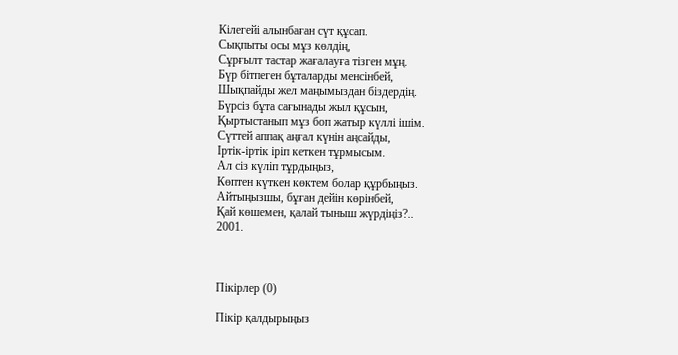Кілегейі алынбаған сүт құсап.
Сықпыты осы мұз көлдің,
Сұрғылт тастар жағалауға тізген мұң.
Бүр бітпеген бұталарды менсінбей,
Шықпайды жел маңымыздан біздердің.
Бүрсіз бұта сағынады жыл құсын,
Қыртыстанып мұз боп жатыр күллі ішім.
Сүттей аппақ аңғал күнін аңсайды,
Іртік-іртік іріп кеткен тұрмысым.
Ал сіз күліп тұрдыңыз,
Көптен күткен көктем болар құрбыңыз.
Айтыңызшы, бұған дейін көрінбей,
Қай көшемен, қалай тыныш жүрдіңіз?..
2001.



Пікірлер (0)

Пікір қалдырыңыз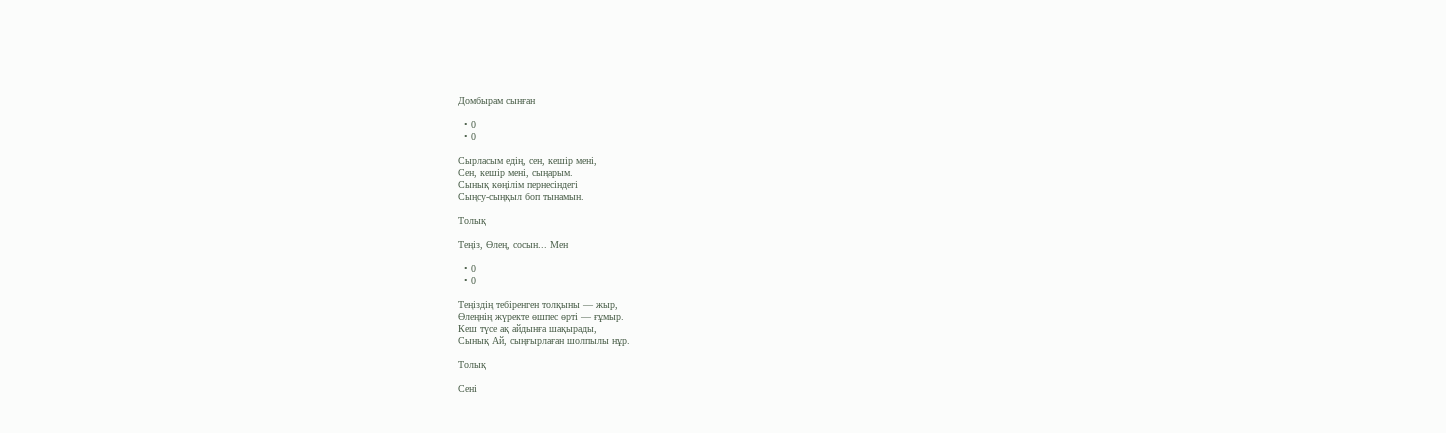Домбырам сынған

  • 0
  • 0

Сырласым едің, сен, кешір мені,
Сен, кешір мені, сыңарым.
Сынық көңілім пернесіндегі
Сыңсу-сыңқыл боп тынамын.

Толық

Теңіз, Өлең, сосын... Мен

  • 0
  • 0

Теңіздің тебіренген толқыны — жыр,
Өлеңнің жүректе өшпес өрті — ғұмыр.
Кеш түсе ақ айдынға шақырады,
Сынық Ай, сыңғырлаған шолпылы нұр.

Толық

Сені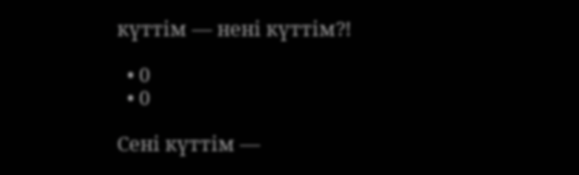күттім — нені күттім?!

  • 0
  • 0

Сені күттім —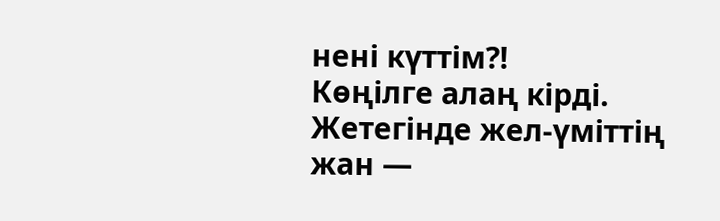нені күттім?!
Көңілге алаң кірді.
Жетегінде жел-үміттің
жан —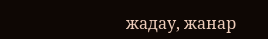жадау, жанар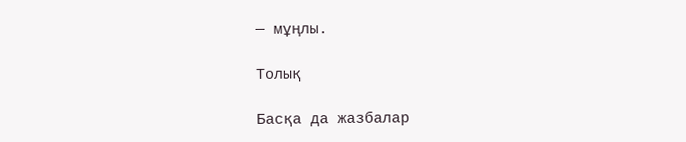— мұңлы.

Толық

Басқа да жазбалар